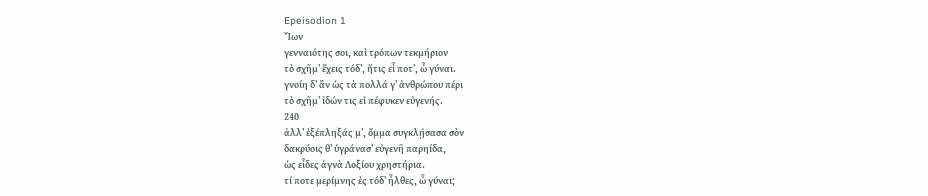Epeisodion 1
Ἴων
γενναιότης σοι, καὶ τρόπων τεκμήριον
τὸ σχῆμʼ ἔχεις τόδʼ, ἥτις εἶ ποτʼ, ὦ γύναι.
γνοίη δʼ ἂν ὡς τὰ πολλά γʼ ἀνθρώπου πέρι
τὸ σχῆμʼ ἰδών τις εἰ πέφυκεν εὐγενής.
240
ἀλλʼ ἐξέπληξάς μʼ, ὄμμα συγκλῄσασα σὸν
δακρύοις θʼ ὑγράνασʼ εὐγενῆ παρηίδα,
ὡς εἶδες ἁγνὰ Λοξίου χρηστήρια.
τί ποτε μερίμνης ἐς τόδʼ ἦλθες, ὦ γύναι;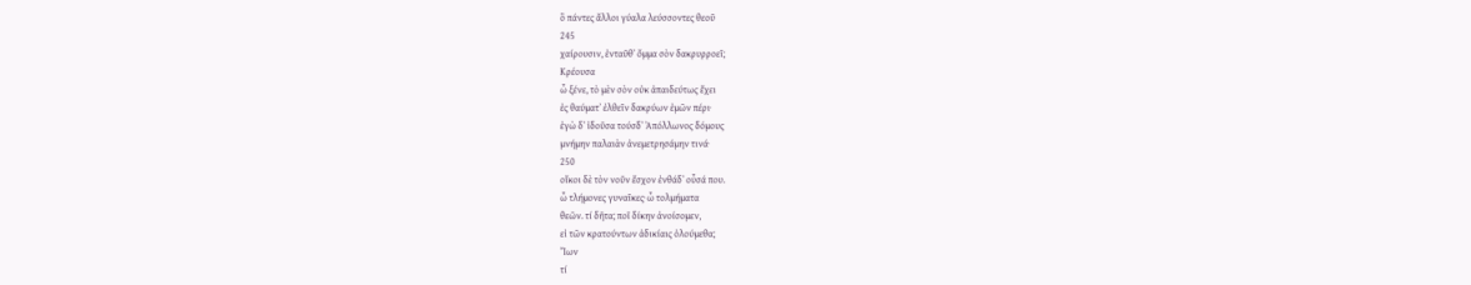ὃ πάντες ἄλλοι γύαλα λεύσσοντες θεοῦ
245
χαίρουσιν, ἐνταῦθʼ ὄμμα σὸν δακρυρροεῖ;
Κρέουσα
ὦ ξένε, τὸ μὲν σὸν οὐκ ἀπαιδεύτως ἔχει
ἐς θαύματʼ ἐλθεῖν δακρύων ἐμῶν πέρι·
ἐγὼ δʼ ἰδοῦσα τούσδʼ Ἀπόλλωνος δόμους
μνήμην παλαιὰν ἀνεμετρησάμην τινά·
250
οἴκοι δὲ τὸν νοῦν ἔσχον ἐνθάδʼ οὖσά που.
ὦ τλήμονες γυναῖκες· ὦ τολμήματα
θεῶν. τί δῆτα; ποῖ δίκην ἀνοίσομεν,
εἰ τῶν κρατούντων ἀδικίαις ὀλούμεθα;
Ἴων
τί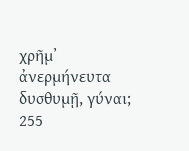χρῆμʼ ἀνερμήνευτα δυσθυμῇ, γύναι;
255